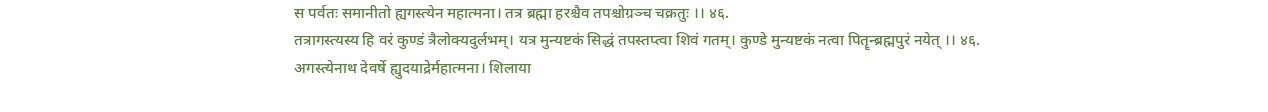स पर्वतः समानीतो ह्यगस्त्येन महात्मना। तत्र ब्रह्मा हरश्चैव तपश्चोग्रञ्च चक्रतुः ।। ४६.
तत्रागस्त्यस्य हि वरं कुण्डं त्रैलोक्यदुर्लभम्। यत्र मुन्यष्टकं सिद्धं तपस्तप्त्वा शिवं गतम्। कुण्डे मुन्यष्टकं नत्वा पितॄन्ब्रह्मपुरं नयेत् ।। ४६.
अगस्त्येनाथ देवर्षे ह्युदयाद्रेर्महात्मना। शिलाया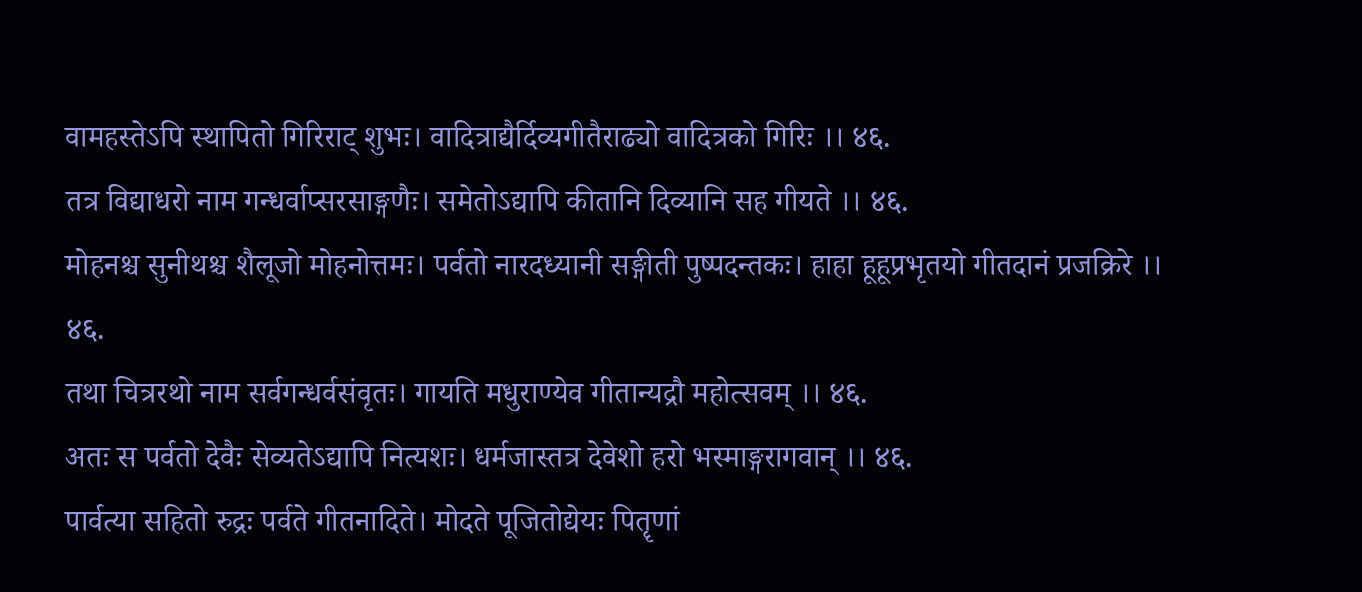वामहस्तेऽपि स्थापितो गिरिराट् शुभः। वादित्राद्यैर्दिव्यगीतैराढ्यो वादित्रको गिरिः ।। ४६.
तत्र विद्याधरो नाम गन्धर्वाप्सरसाङ्गणैः। समेतोऽद्यापि कीतानि दिव्यानि सह गीयते ।। ४६.
मोहनश्च सुनीथश्च शैलूजो मोहनोत्तमः। पर्वतो नारदध्यानी सङ्गीती पुष्पदन्तकः। हाहा हूहूप्रभृतयो गीतदानं प्रजक्रिरे ।। ४६.
तथा चित्ररथो नाम सर्वगन्धर्वसंवृतः। गायति मधुराण्येव गीतान्यद्रौ महोत्सवम् ।। ४६.
अतः स पर्वतो देवैः सेव्यतेऽद्यापि नित्यशः। धर्मजास्तत्र देवेशो हरो भस्माङ्गरागवान् ।। ४६.
पार्वत्या सहितो रुद्रः पर्वते गीतनादिते। मोदते पूजितोद्येयः पितॄणां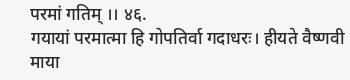परमां गतिम् ।। ४६.
गयायां परमात्मा हि गोपतिर्वा गदाधरः। हीयते वैष्णवी माया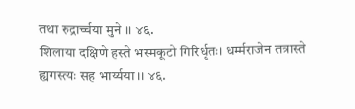तथा रुद्रार्च्चया मुने ।। ४६.
शिलाया दक्षिणे हस्ते भस्मकूटो गिरिर्धृतः। धर्म्मराजेन तत्रास्ते ह्यगस्त्यः सह भार्य्यया ।। ४६.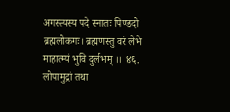अगस्त्यस्य पदे स्नातः पिण्डदो ब्रह्मलोकगः। ब्रह्मणस्तु वरं लेभे माहात्म्यं भुवि दुर्लभम् ।। ४६.
लोपामुद्रां तथा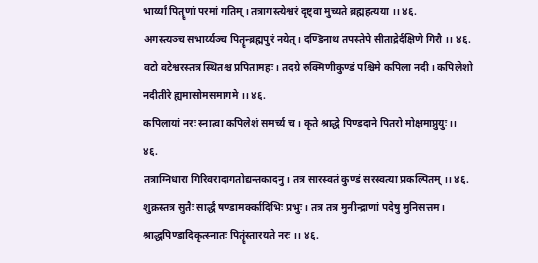भार्य्यां पितॄणां परमां गतिम्। तत्रागस्त्येश्वरं दृष्ट्वा मुच्यते ब्रह्महत्यया ।। ४६.
अगस्त्यञ्च सभार्य्यञ्च पितॄन्ब्रह्मपुरं नयेत्। दण्डिनाथ तपस्तेपे सीताद्रेर्दक्षिणे गिरौ ।। ४६.
वटो वटेश्वरस्तत्र स्थितश्च प्रपितामहः। तदग्रे रुक्मिणीकुण्डं पश्चिमे कपिला नदी। कपिलेशो नदीतीरे ह्यमासोमसमागमे ।। ४६.
कपिलायां नरः स्नात्वा कपिलेशं समर्च्य च। कृते श्राद्धे पिण्डदाने पितरो मोक्षमाप्नुयुः ।। ४६.
तत्राग्निधारा गिरिवरादागतोद्यन्तकादनु। तत्र सारस्वतं कुण्डं सरस्वत्या प्रकल्पितम् ।। ४६.
शुक्रस्तत्र सुतैः सार्द्धं षण्डामर्क्कादिभिः प्रभुः। तत्र तत्र मुनीन्द्राणां पदेषु मुनिसत्तम। श्राद्धपिण्डादिकृत्स्नातः पितॄंस्तारयते नरः ।। ४६.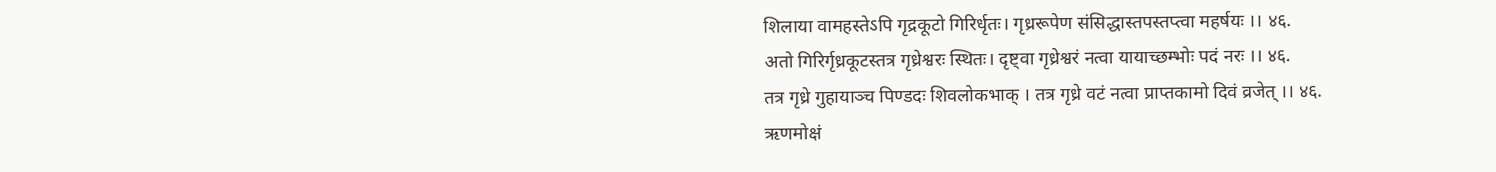शिलाया वामहस्तेऽपि गृद्रकूटो गिरिर्धृतः। गृध्ररूपेण संसिद्धास्तपस्तप्त्वा महर्षयः ।। ४६.
अतो गिरिर्गृध्रकूटस्तत्र गृध्रेश्वरः स्थितः। दृष्ट्वा गृध्रेश्वरं नत्वा यायाच्छम्भोः पदं नरः ।। ४६.
तत्र गृध्रे गुहायाञ्च पिण्डदः शिवलोकभाक् । तत्र गृध्रे वटं नत्वा प्राप्तकामो दिवं व्रजेत् ।। ४६.
ऋणमोक्षं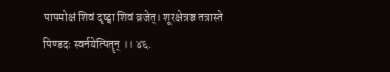पापमोक्षं शिवं दृष्ट्वा शिवं व्रजेत्। शूरक्षेत्रञ्च तत्रास्ते पिण्डदः स्वर्नयेत्पितॄन् ।। ४६.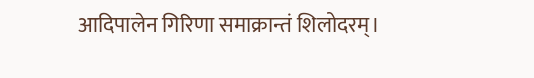आदिपालेन गिरिणा समाक्रान्तं शिलोदरम्।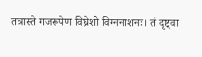तत्रास्ते गजरूपेण विघ्रेशो विग्ननाशनः। तं दृष्ट्वा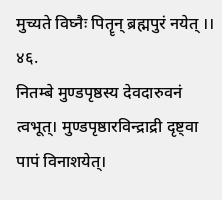मुच्यते विघ्नैः पितॄन् ब्रह्मपुरं नयेत् ।। ४६.
नितम्बे मुण्डपृष्ठस्य देवदारुवनं त्वभूत्। मुण्डपृष्ठारविन्द्राद्री दृष्ट्वा पापं विनाशयेत्।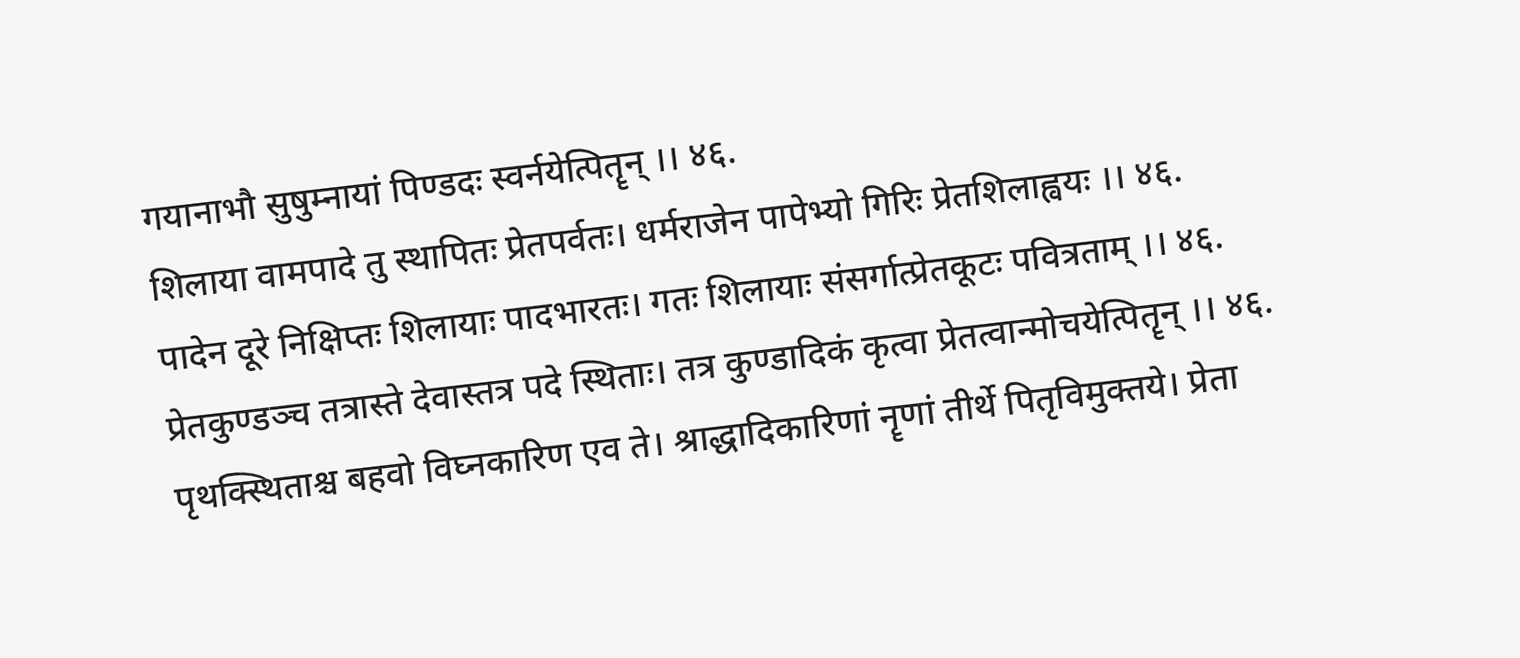गयानाभौ सुषुम्नायां पिण्डदः स्वर्नयेत्पितॄन् ।। ४६.
शिलाया वामपादे तु स्थापितः प्रेतपर्वतः। धर्मराजेन पापेभ्यो गिरिः प्रेतशिलाह्वयः ।। ४६.
पादेन दूरे निक्षिप्तः शिलायाः पादभारतः। गतः शिलायाः संसर्गात्प्रेतकूटः पवित्रताम् ।। ४६.
प्रेतकुण्डञ्च तत्रास्ते देवास्तत्र पदे स्थिताः। तत्र कुण्डादिकं कृत्वा प्रेतत्वान्मोचयेत्पितॄन् ।। ४६.
पृथक्स्थिताश्च बहवो विघ्नकारिण एव ते। श्राद्धादिकारिणां नॄणां तीर्थे पितृविमुक्तये। प्रेता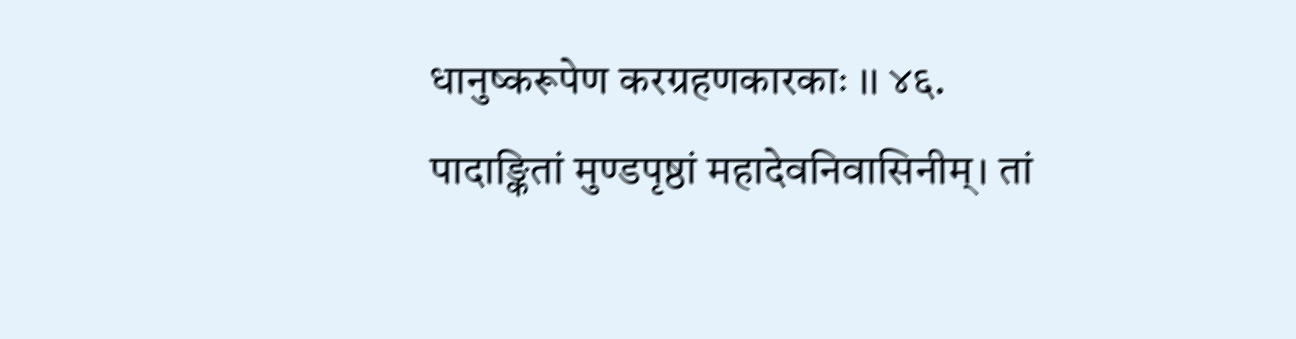धानुष्करूपेण करग्रहणकारकाः ।। ४६.
पादाङ्कितां मुण्डपृष्ठां महादेवनिवासिनीम्। तां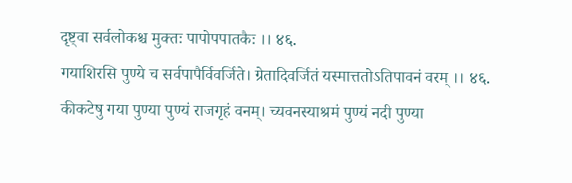दृष्ट्वा सर्वलोकश्च मुक्तः पापोपपातकैः ।। ४६.
गयाशिरसि पुण्ये च सर्वपापैर्विवर्जिते। ग्रेतादिवर्जितं यस्मात्ततोऽतिपावनं वरम् ।। ४६.
कीकटेषु गया पुण्या पुण्यं राजगृहं वनम्। च्यवनस्याश्रमं पुण्यं नदी पुण्या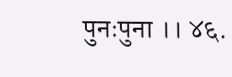पुनःपुना ।। ४६.